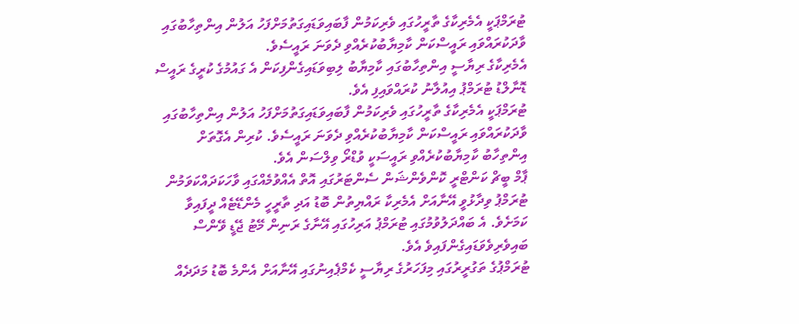ޓުރަމްޕަކީ އެމެރިކާގެ ތާރީހުގައި ވެރިކަމުން ފާބައިވަޑައިގަތުމަށްފަހު އަލުން އިންތިހާބުގައި ވާދަކުރައްވައި ރައީސްކަން ކާމިޔާބުކުރެއްވި ދެވަނަ ރައީސެވެ.
އެމެރިކާގެ ރިޔާސީ އިންތިހާބުގައި ކާމިޔާބު ލިބިވަޑައިގެންފިކަން އެ ގައުމުގެ ކުރީގެ ރައީސް ޑޮނާލްޑު ޓުރަމްޕު އިއުލާނު ކުރައްވައިފި އެވެ.
ޓުރަމްޕަކީ އެމެރިކާގެ ތާރީހުގައި ވެރިކަމުން ފާބައިވަޑައިގަތުމަށްފަހު އަލުން އިންތިހާބުގައި ވާދަކުރައްވައި ރައީސްކަން ކާމިޔާބުކުރެއްވި ދެވަނަ ރައީސެވެ. ކުރިން އެގޮތަށް އިންތިހާބު ކާމިޔާބުކުރެއްވި ރައީސަކީ ވުޑްރޯ ވިލްސަން އެވެ.
ޕާމް ބީޗް ކަންޓްރީ ކޮންވެންޝަން ސެންޓަރުގައި އޮތް އެއްވުމެއްގައި ވާހަކަދައްކަވަމުން ޓުރަމްޕު ވިދާޅުވީ އޭނާއަށް އެމެރިކާ ރައްޔިތުން ބޮޑު އަދި ތާރީހީ މެންޑޭޓެއް ދީފައިވާ ކަމަށެވެ. އެ ބައްދަލުވުމުގައި ޓުރަމްޕު އަރިހުގައި އޭނާގެ ރަނިން މޭޓު ޖޭޑީ ވޭންސް ބައިވެރިވެވަޑައިގެންފައިވެ އެވެ.
ޓުރަމްޕުގެ ތަގުރީރުގައި މިފަހަރުގެ ރިޔާސީ ކެމްޕެއިނުގައި އޭނާއަށް އެންމެ ބޮޑު މަދަދެއް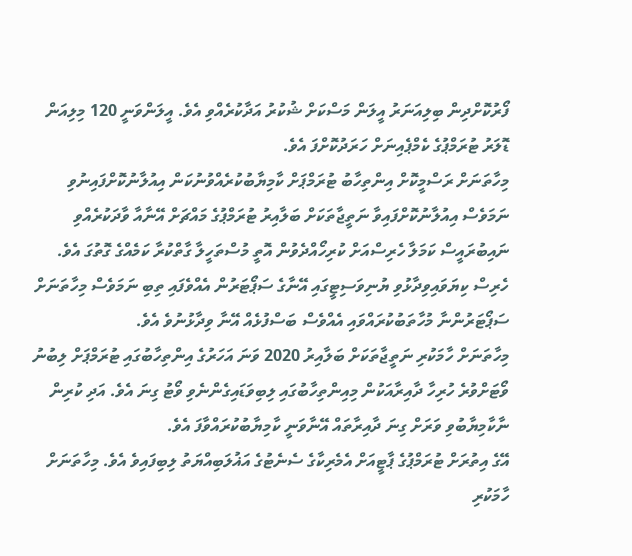ފޯރުކޮށްދިން ބިލިއަނަރު އީލަން މަސްކަށް ޝުކުރު އަދާކުރެއްވި އެވެ. އީލަންވަނީ 120 މިލިއަން ޑޮލަރު ޓުރަމްޕުގެ ކެމްޕެއިނަށް ހަރަދުކޮށްފަ އެވެ.
މިހާތަނަށް ރަސްމީކޮށް އިންތިހާބު ޓުރަމްޕަށް ކާމިޔާބުކުރެއްވުނުކަން އިއުލާނުކޮށްފައިނުވި ނަމަވެސް އިއުލާނުކޮށްފައިވާ ނަތީޖާތަކަށް ބަލާއިރު ޓުރަމްޕުގެ މައްޗަށް އޭނާއާ ވާދަކުރެއްވި ނައިބުރައީސް ކަމަލާ ހެރިސްއަށް ކުރިހޯއްދެވުން އޮތީ މުސްތަހީލާ ގާތްކުރާ ކަމެއްގެ ގޮތުގަ އެވެ.
ހެރިސް ކިޔަވައިވިދާޅުވި ޔުނިވަސިޓީގައި އޭނާގެ ސަޕޯޓަރުން އެއްވެފައި ތިބި ނަމަވެސް މިހާތަނަށް ސަޕޯޓަރުންނާ މުހާތަބުކުރައްވައި އެއްވެސް ބަސްފުޅެއް އޭނާ ވިދާޅުނުވެ އެވެ.
މިހާތަނަށް ހާމަކުރި ނަތީޖާތަކަށް ބަލާއިރު 2020 ވަނަ އަހަރުގެ އިންތިހާބުގައި ޓުރަމްޕަށް ލިބުނު ވޯޓަށްވުރެ ހުރިހާ ދާއިރާއަކުން މިއިންތިހާބުގައި ލިބިވަޑައިގެންނެވި ވޯޓު ގިނަ އެވެ. އަދި ކުރިން ނާކާމިޔާބުވި ވަރަށް ގިނަ ދާއިރާތައް އޭނާވަނީ ކާމިޔާބުކުރައްވާފަ އެވެ.
އޭގެ އިތުރަށް ޓުރަމްޕުގެ ޕާޓީއަށް އެމެރިކާގެ ސެނެޓުގެ އަޣުލަބިއްޔަތު ލިބިފައިވެ އެވެ. މިހާތަނަށް ހާމަކުރި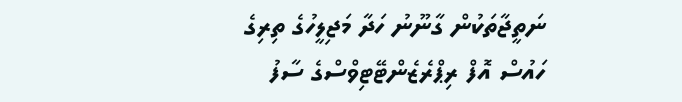ނަތީޖާތަކުން ގާނޫނު ހަދާ މަޖިލީހުގެ ތިރިގެ ހައުސް އޮފް ރިޕްރެޒެންޓޭޓިވްސްގެ ސާފު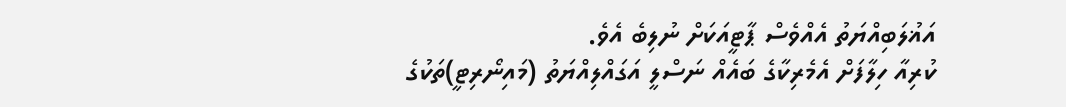އަޣުލަބިއްޔަތު އެއްވެސް ޕާޓީއަކަށް ނުލިބެ އެވެ.
ކުރިއާ ހިލާފަށް އެމެރިކާގެ ބައެއް ނަސްލީ އަގައްލިއްޔަތު (މައިނޯރިޓީ)ތަކުގެ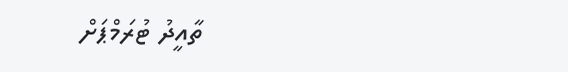ތާއީދު ޓުރަމްޕަށް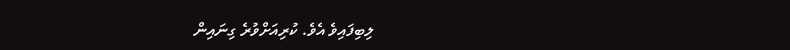ލިބިފައިވެ އެވެ. ކުރިއަށްވުރެ ގިނައިން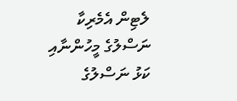ލެޓިން އެމެރިކާ ނަސްލުގެ މީހުންނާއި ކަޅު ނަސްލުގެ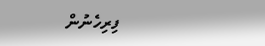ފިރިހެނުން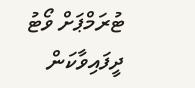ޓުރަމްޕަށް ވޯޓު ދީފައިވާކަން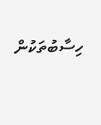ހިސާބުތަކުން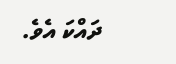ދައްކަ އެވެ.